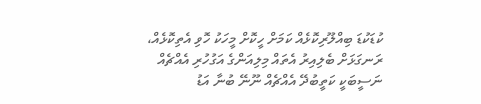ކުޑަކުޑަ ބިއްލޫރިކޮޅެއް ކަމަށް ހީކޮށް މީހަކު ހޮވި އެތިކޮޅެއް، ރަނގަޅަށް ބެލިއިރު އެތައް މިލިއަންގެ އަގުހުރި އެއްޗެއް
ނަސީބަކީ ކަތީބުދޭ އެއްޗެއް ނޫނޭ ބުނާ އަޑު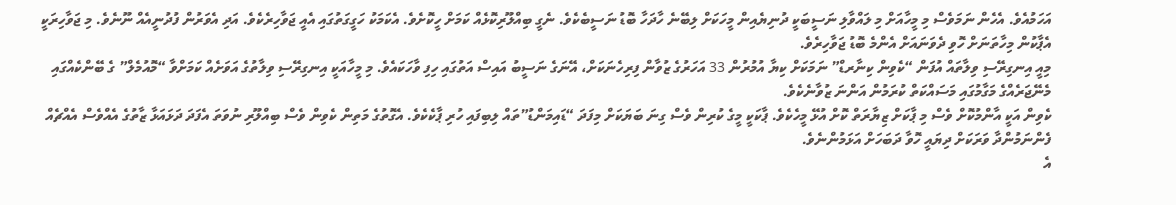އަހަމުއެވެ. އެހެން ނަމަވެސް މި މީހާއަށް މި ލައްވާލި ނަސީބަކީ ދުނިޔެއިން މީހަކަށް ލިބޭނެ ހާދަހާ ބޮޑު ނަސީބެކެވެ. ނެގީ ބިއްލޫރިކޮޅެއް ކަމަށް ހީކޮށެވެ. އެކަމަކު ހަގީގަތުގައި އެއީ ޖަވާހިރެކެވެ. އަދި އެވަރުން ފުދުނީއެއް ނޫނެވެ. މި ޖަވާހިރަކީ އެޕާކުން މިހާތަނަށް ހޮވި ދެވަނައަށް އެންމެ ބޮޑު ޖަވާހިރެވެ.
މިއީ އިނގިރޭސި ވިލާތައް އުފަން “ކެވިން ކިނާރޑް” ނަމަކަށް ކިޔާ އުމުރުން 33 އަހަރުގެ ޒުވާން ފިރިހެނަކަށް، އޭނަގެ ނަސީބު އައިސް އަތުގައި ހިފި ވާހަކައެވެ. މި މީހާއަކީ އިނގިރޭސި ވިލާތުގެ އަވަށެއް ކަމަށްވާ “މޮއުމެލް” ގެ ބޭންކެއްގައި މެނޭޖަރެއްގެ މަގާމުގައި މަސައްކަތް ކުރަމުން އަންނަ ޒުވާނެކެވެ.
ކެވިން އަކީ އާންމުކޮށް ވެސް މި ޕާކަށް ޒިޔާރަތް ކޮށް އުޅޭ މީހެކެވެ. ޕާކަކީ މީގެ ކުރިން ވެސް ގިނަ ބަޔަކަށް މިފަދަ “ޑައިމަންޑު”ތައް ލިބިފައި ހުރި ޕާކެކެވެ. އެގޮތުގެ މަތިން ކެވިން ވެސް ބިއްލޫރި ނުވަތަ އެފަދަ ދަޅައަޅާ ޒާތުގެ އެއްވެސް އެއްޗެއް ފެންނަމުންދާ ވަރަކަށް ދިޔައީ ހޮވާ ދަބަހަށް އަޅަމުންނެވެ.
އެ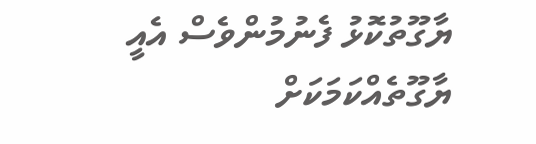ޔާގޫތުކޮޅު ފެނުމުންވެސް އެއީ ޔާގޫތެއްކަމަކަށް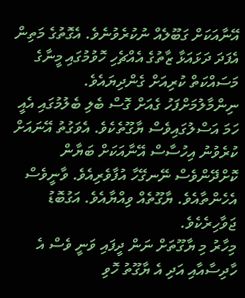އޭނާއަކަށް ގަބޫލެއް ނުކުރެވުނެވެ. އެގޮތުގެ މަތިން އެފަދަ ދަޅައަޅާ ޒާތުގެ އެއްޗެހި ހޮވުމުގައި މީނާގެ މަސައްކަތް ކުރިއަށް ގެންދިޔައެވެ. ނިންމާލުމަށްފަހު ގެއަށް ގޮސް ބެލި ބެލުމުގައި އެއީ ހަމަ އަސްލުގައިވެސް ޔާގޫތެކެވެ. އެވަގުތު އޭނައަށް ކުރެވުނު އިހުސާސް އޭނާއަކަށް ބަޔާން ކޮށްދޭންވެސް ނޭނގޭހާ އުފާވެރިއެވެ. ވާނީވެސް އެހެންތާއެވެ. ޔާގޫތެއް ވިއްޔާއެވެ. އަގުބޮޑު ޖަވާހިރެކެވެ.
މިހާރު މި ޔާގޫތަށް ނަން ދީފައި ވަނީ ވެސް އެ ހާދިސާއާއި އަދި އެ ޔާގޫތު ހޮވި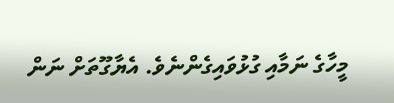މީހާގެ ނަމާއި ގުޅުވައިގެންނެވެ. އެޔާގޫތަށް ނަން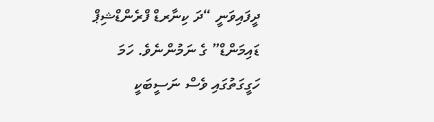ދީފައިވަނީ “ދަ ކިނާރޑް ފްރެންޑްޝިޕް ޑައިމަންޑް” ގެ ނަމުންނެވެ. ހަމަ ހަގީގަތުގައި ވެސް ނަސީބަކީ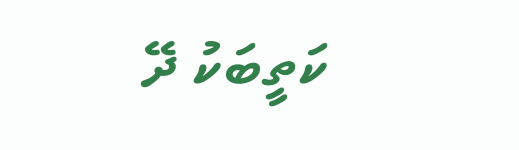ކަތީބަކު ދޭ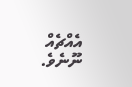އެއްޗެއް ނޫނެވެ.